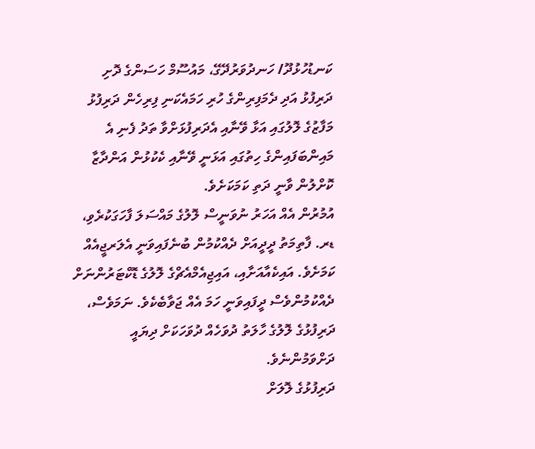ކަނޑުހުޅުދޫ/ ހަނދުވަރުދޭގޭ، މައުސޫމް ހަސަންގެ ދޮށި ދަރިފުޅު އަދި ދެމަފިރިންގެ ހުރި ހަމައެކަނި ފިރިހެން ދަރިފުޅު މަފާޒުގެ ލޮލުގައި އަޅާ ވޭނާއި އެދަރިފުޅަށްވާ ތަދު ފެނި އެ މައިންބަފައިންގެ ހިތުގައި އަޅަނީ ވޭނާއި ކެކުޅުން އަންދާޒާ ކޮށްލުން ވާނީ ދަތި ކަމަކަށެވެ.
އުމުރުން އެއް އަހަރު ނުވަނީސް ލޮލުގެ މައްސަލަ ފާހަގަކުރެވި، ޑރ. ފާތިމަތު ދީދީއަށް ދެއްކުމުން ބުނެފައިވަނީ އެލަރޖީއެއް ކަމަށެވެ. އައިކެއާއަށާއި، އައިޖިއެމްއެޗްގެ ލޮލުގެ ޑޮކްޓަރުންނަށް ދެއްކުމުންވެސް ދީފައިވަނީ ހަމަ އެއް ޖަވާބެކެވެ. ނަމަވެސް، ދަރިފުޅުގެ ލޮލުގެ ހާލަތު ދުވަހެއް ދުވަހަކަށް ދިޔައީ ދަށްވަމުންނެވެ.
ދަރިފުޅުގެ ލޮލަށް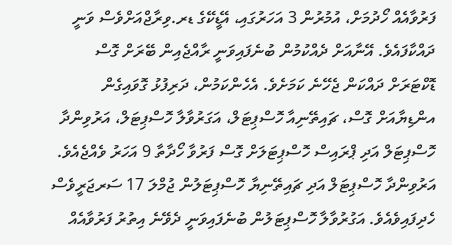ފަރުވާއެއް ހޯދުމަށް، އުމުރުން 3 އަހަރުގައި، އޭޑީކޭގެ ޑރ.ވިރާޖްއަށްވެސް ވަނީ ދައްކާފައެވެ. އޭނާއަށް ދެއްކުމުން ބުނެފައިވަނީ ރާއްޖެއިން ބޭރަށް ގޮސް ޑޮކްޓަރަށް ދައްކަން ޖެހޭނެ ކަމަށެވެ. އެހެންކަމުން، ދަރިފުޅު ގޮވައިގެން އންޑިޔާއަށް ގޮސް، ޗައިތޭނިއާ ހޮސްޕިޓަލް، އަގަރުވާލާ ހޮސްޕިޓަލް، އަރުވިންދާ ހޮސްޕިޓަލް އަދި ޕްރައިސް ހޮސްޕިޓަލަށް ގޮސް ފަރުވާ ހޯދާތާ 9 އަހަރު ވެއްޖެއެވެ.
އަރުވިންދާ ހޮސްޕިޓަލް އަދި ޗައިތޭނިޔާ ހޮސްޕިޓަލުން ޖުމްލަ 17 ސަރޖަރީވެސް ހެދިފައިވެއެވެ. އަގުރުވާލާ ހޮސްޕިޓަލުން ބުނެފައިވަނީ ދެވޭނެ އިތުރު ފަރުވާއެއް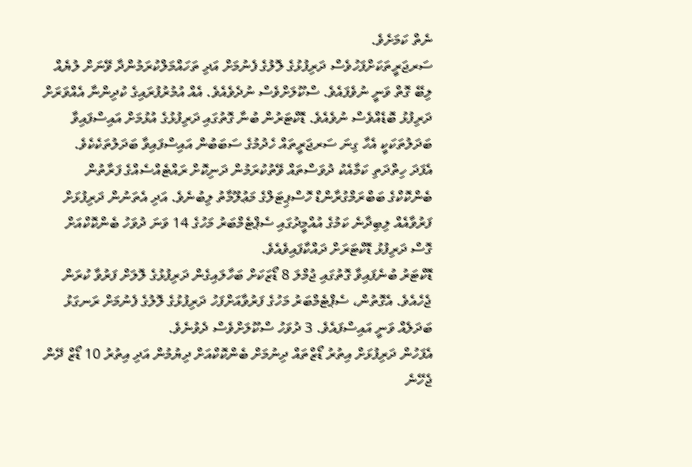ނެތް ކަމަށެވެ.
ސަރޖަރީތަކަށްފަހުވެސް ދަރިފުޅުގެ ލޮލުގެ ފެނުމަށް އަދި ތަހައްމަލްކުރަމުންދާ ވޭނަށް ލުޔެއް ލިބޭ ގޮތް ވަނީ ނުވެފައެވެ. ސްކޫލަށްވެސް ނުދެވެއެވެ. އެއް އުމުރުފުރައިގެ ކުދިންނާ އެއްވަރަށް ދަރިފުޅު ބޮޑެއްވެސް ނުވެއެވެ. ޑޮކްޓަރުން ބުނާ ގޮތުގައި ދަރިފުޅުގެ އުޅުމަށް އައިސްފައިވާ ބަދަލުތަކަކީ އެހާ ގިނަ ސަރޖަރީތައް ހެދުމުގެ ސަބަބުން އައިސްފައިވާ ބަދަލުތަކެކެވެ.
އެފަދަ ހިތްދަތި ކަމާއެކު ދުވަސްތައް ވޭތުކުރަމުން ދަނިކޮށް ރައްޓެއްސެއްގެ ފަރާތުން ބެންކޮކްގެ ބަބްރަމްގުރާންޑް ހޮސްޕިޓަލްގެ މަޢުލޫމާތު ލިބުނެވެ. އަދި އެތަނުން ދަރިފުޅަށް ފަރުވާއެއް ލިބިދާނެ ކަމުގެ އުއްމީދުގައި ސެޕްޓެމްބަރު މަހުގެ 14 ވަނަ ދުވަހު ބެންކޮކްއަށް ގޮސް ދަރިފުޅު ޑޮކްޓަރަށް ދައްކާފައިވެއެވެ.
ޑޮކްޓަރު ބުނެފައިވާ ގޮތުގައި ޖުމްލަ 8 ޑޯޒަކަށް ބަހާލައިގެން ދަރިފުޅުގެ ލޮލަށް ފަރުވާ ކުރަން ޖެހެއެވެ. އެގޮތުން، ސެޕްޓެމްބަރު މަހުގެ ފަރުވާއަށްފަހު ދަރިފުޅުގެ ލޮލުގެ ފެނުމަށް ރަނގަޅު ބަދަލެއް ވަނީ އައިސްފައެވެ. 3 ދުވަހު ސްކޫލަށްވެސް ދެވުނެވެ.
އެފަހުން ދަރިފުޅަށް އިތުރު ޑޯޒްތައް ދިނުމަށް ބެންކޮކްއަށް ދިޔުމުން އަދި އިތުރު 10 ޑޯޒް ދޭން ޖެހޭނެ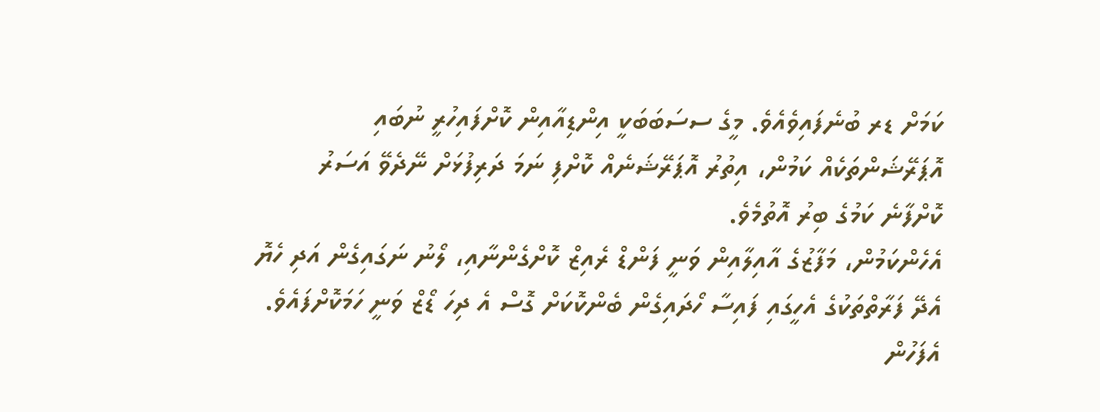ކަމަށް ޑރ ބުނެފައިވެއެވެ. މީގެ ސސަބަބަކީ އިންޑިއާއިން ކޮށްފައިހުރީ ނުބައި އޮޕަރޭޝަންތަކެއް ކަމުން، އިތުރު އޮޕަރޭޝަނެއް ކޮށްފި ނަމަ ދަރިފުޅަށް ނޭދެވޭ އަސަރު ކޮށްފާނެ ކަމުގެ ބިރު އޮތުމެވެ.
އެހެންކަމުން، މަފާޒުގެ އާއިލާއިން ވަނީ ފަންޑް ރެއިޒް ކޮށްގެންނާއި، ލޯނު ނަގައިގެން އަދި ހެޔޮ އެދޭ ފަރާތްތަކުގެ އެހީގައި ފައިސާ ހޯދައިގެން ބެންކޮކަށް ގޮސް އެ ދިހަ ޑޯޒް ވަނީ ހަމަކޮށްފައެވެ.
އެފަހުން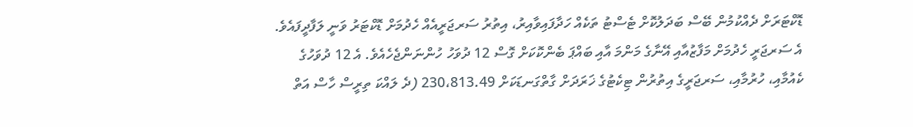ޑޮކްޓަރަށް ދެއްކުމުން ބޭސް ބަދަލުކޮށް ޓެސްޓު ތަކެއް ހަދާފައިވާއިރު، އިތުރު ސަރޖަރީއެއް ހެދުމަށް ޑޮކްޓަރު ވަނީ ލަފާދީފައެވެ. އެ ސަރޖަރީ ހެދުމަށް މަފާޒުއާއި އޭނާގެ މަންމަ އާއި ބައްޕަ ބެންކޮކަށް ގޮސް 12 ދުވަހު ހުންނަންޖެހެއެވެ. އެ 12 ދުވަހުގެ ކެއުމާއި، ހުރުމާއި، ސަރޖަރީގެ އިތުރުން ޓިކެޓުގެ ޚަރަދަށް ގާތްގަނޑަކަށް 230،813.49 (ދެ ލައްކަ ތިރީސް ހާސް އަތް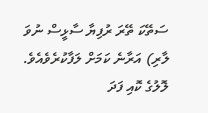ސަތޭކަ ތޭރަ ރުފިޔާ ސާޅީސް ނުވަ ލާރި) އަރާނެ ކަމަށް ލަފާކުރެވެއެވެ.
ލޮލުގެ ކޮއި ފަދަ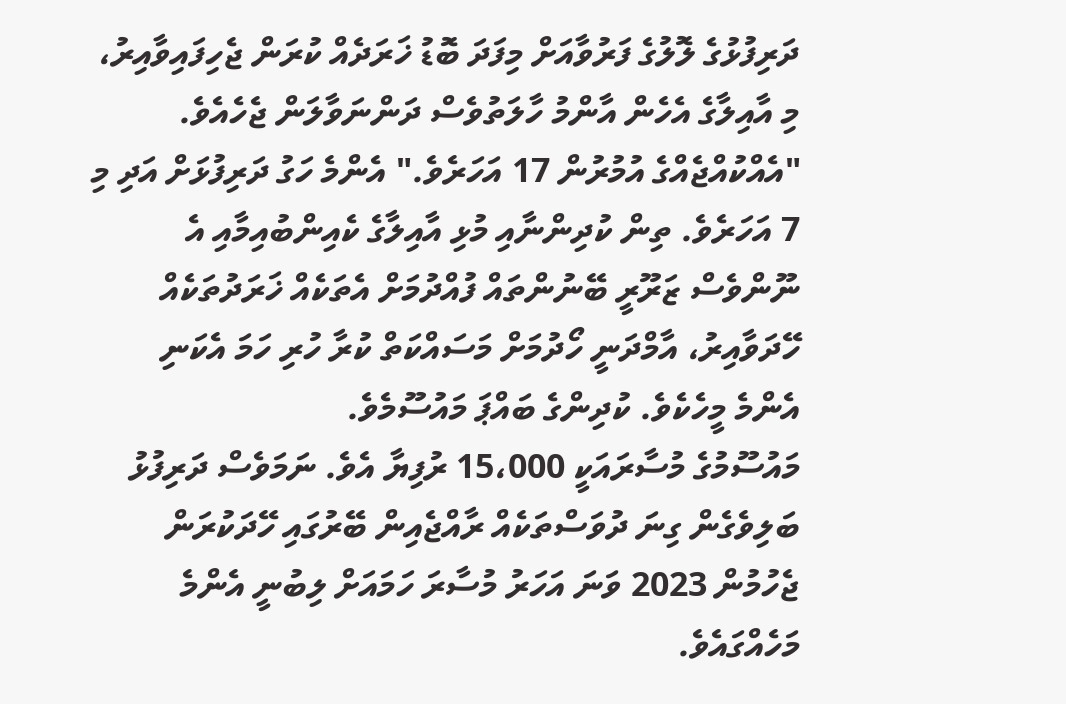ދަރިފުޅުގެ ލޮލުގެ ފަރުވާއަށް މިފަދަ ބޮޑު ޚަރަދެއް ކުރަން ޖެހިފައިވާއިރު، މި އާއިލާގެ އެހެން އާންމު ހާލަތުވެސް ދަންނަވާލަން ޖެހެއެވެ. "އެއްކުއްޖެއްގެ އުމުރުން 17 އަހަރެވެ." އެންމެ ހަގު ދަރިފުޅަށް އަދި މި 7 އަހަރެވެ. ތިން ކުދިންނާއި މުޅި އާއިލާގެ ކެއިންބުއިމާއި އެ ނޫންވެސް ޒަރޫރީ ބޭނުންތައް ފުއްދުމަށް އެތަކެއް ޚަރަދުތަކެއް ހޭދަވާއިރު، އާމްދަނީ ހޯދުމަށް މަސައްކަތް ކުރާ ހުރި ހަމަ އެކަނި އެންމެ މީހެކެވެ. ކުދިންގެ ބައްޕަ މައުސޫމެވެ.
މައުސޫމުގެ މުސާރައަކީ 15،000 ރުފިޔާ އެވެ. ނަމަވެސް ދަރިފުޅު ބަލިވެގެން ގިނަ ދުވަސްތަކެއް ރާއްޖެއިން ބޭރުގައި ހޭދަކުރަން ޖެހުމުން 2023 ވަނަ އަހަރު މުސާރަ ހަމައަށް ލިބުނީ އެންމެ މަހެއްގައެވެ.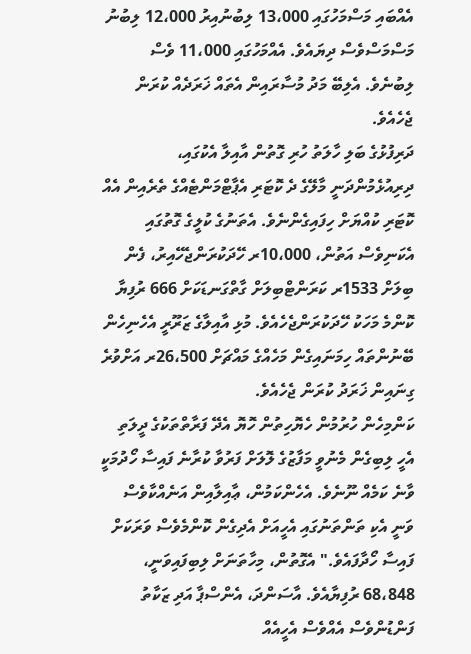އެއްބައި މަސްމަހުގައި 13،000 ލިބުނުއިރު 12،000 ލިބުނު މަސްމަސްވެސް ދިޔައެވެ. އެއްމަހުގައި 11،000 ވެސް ލިބުނެވެ. އެލިބޭ މަދު މުސާރައިން އެތައް ޚަރަދެއް ކުރަން ޖެހެއެވެ.
ދަރިފުޅުގެ ބަލި ހާލަތު ހުރި ގޮތުން އާއިލާ އެކުގައި، ދިރިއުޅެމުންދަނީ މާލޭގެ ދެ ކޮޓަރި އެޕާޓްމަންޓެއްގެ ތެރެއިން އެއް ކޮޓަރި ކުއްޔަށް ހިފައިގެންނެވެ. އެތަނުގެ ކުލީގެ ގޮތުގައި އެކަނިވެސް އަތުން، 10،000ރ ހޭދަކުރަންޖެހޭއިރު، ފެން ބިލަށް 1533ރ ކަރަންޓްބިލަށް ގާތްގަނޑަކަށް 666 ރުފިޔާ ކޮންމެ މަހަކު ހޭދަކުރަންޖެހެއެވެ. މުޅި އާއިލާގެ ޒަރޫރީ އެހެނިހެން ބޭނުންތައް ހިމަނައިގެން މަހެއްގެ މައްޗަށް 26،500ރ އަށްވުރެ ގިނައިން ޚަރަދު ކުރަން ޖެހެއެވެ.
ކަންމިހެން ހުރުމުން ހެޔޮހިތުން ހޮޔޮ އެދޭ ފަރާތްތަކުގެ ދީލަތި އެހީ ލިބިގެން މެނުވީ މަފާޒުގެ ލޮލަށް ފަރުވާ ކުރާނެ ފައިސާ ހޯދުމަކީ ވާނެ ކަމެއް ނޫނެވެ. އެހެންކަމުން، ޢާއިލާއިން އަނެއްކާވެސް ވަނީ އެކި ތަންތަނުގައި އެހީއަށް އެދިގެން ކޮންމެވެސް ވަރަކަށް ފައިސާ ހޯދާފައެވެ." އެގޮތުން، މިހާތަނަށް ލިބިފައިވަނީ، 68،848 ރުފިޔާއެވެ. އާސަންދަ، އެންސްޕާ އަދި ޒަކާތު ފަންޑުންވެސް އެއްވެސް އެހީއެއް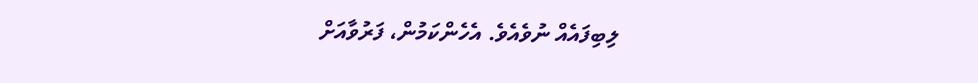ލިބިފައެއް ނުވެއެވެ. އެހެންކަމުން، ފަރުވާއަށް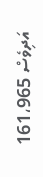އަދިވެސް 161،965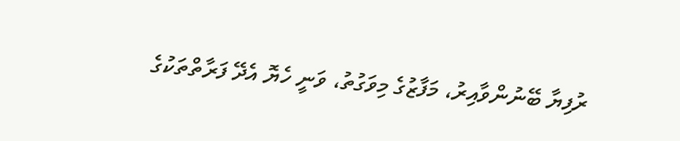ރުފިޔާ ބޭނުންވާއިރު، މަފާޒުގެ މިވަގުތު، ވަނީ ހެޔޮ އެދޭ ފަރާތްތަކުގެ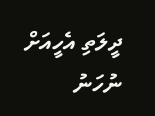ދީލަތި އެހީއަށް ނުހަނު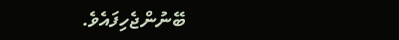ބޭނުންޖެހިފައެވެ.